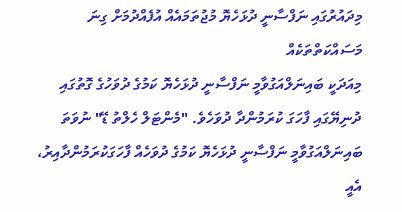މިދައުރުގައި ނަފްސާނީ ދުޅަހެޔޮ މުޖުތަމައެއް އުފެއްދުމަށް ގިނަ މަސައްކަތްތަކެއް
މިއަދަކީ ބައިނަލްއަގުވާމީ ނަފްސާނީ ދުޅަހެޔޮ ކަމުގެ ދުވަހުގެ ގޮތުގައި ދުނިޔޭގައި ފާހަގަ ކުރަމުންދާ ދުވަހެވެ. "މެންޓަލް ހެލްތު ޑޭ" ނުވަތަ ބައިނަލްއަގުވާމީ ނަފްސާނީ ދުޅަހެޔޮ ކަމުގެ ދުވަހެއް ފާހަގަކުރަމުންދާއިރު، އެއީ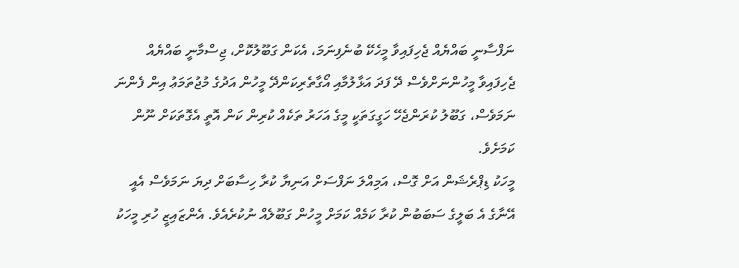ނަފްސާނީ ބައްޔެއް ޖެހިފައިވާ މީހެކޭ ބުނެފިނަމަ، އެކަން ގަބޫލުކޮށް، ޖިސްމާނީ ބައްޔެއް ޖެހިފައިވާ މީހުންނަށްވެސް ދޭ ފަދަ އަޅާލުމާއި އޯގާތެރިކަންދޭ މީހުން އަދުގެ މުޖުތަމަޢު އިން ފެންނަ ނަމަވެސް، ގަބޫލު ކުރަންޖެހޭ ހަގީގަތަކީ މީގެ އަހަރު ތަކެއް ކުރިން ކަން އޮތީ އެގޮތަކަށް ނޫން ކަމަށެވެ.
މީހަކު ޑިޕްރެޝަން އަށް ގޮސް، އަމިއްލަ ނަފްސަށް އަނިޔާ ކުރާ ހިސާބަށް ދިޔަ ނަމަވެސް އެއީ އޭނާގެ އެ ބަލީގެ ސަބަބުން ކުރާ ކަމެއް ކަމަށް މީހުން ގަބޫލެއް ނުކުރެއެވެ. އެންޒައިޒީ ހުރި މީހަކު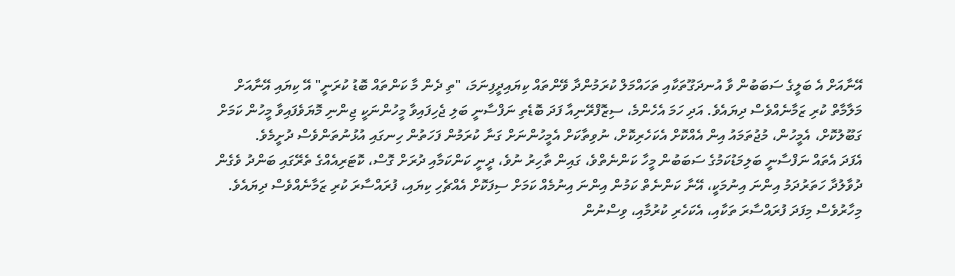އޭނާއަށް އެ ބަލީގެ ސަބަބުން ވާ އުނދަގޫތަކާއި ތަހައްމަލް ކުރަމުންދާ ވޭންތައް ކިޔައިދީފިނަމަ، "ތި ދެން މާ ކަންތައް ބޮޑު ކުރަނީ" އޭ ކިޔައި އޭނާއަށް މަލާމާތް ކުރި ޒަމާނެއްވެސް ދިޔައެވެ. އަދި ހަމަ އެހެންމެ، ސިޒޮފްރޭނިއާ ފަދަ ބޮޑެތި ނަފްސާނީ ބަލި ޖެހިފައިވާ މީހުންނަކީ ޖިންނި މޮޔަވެފައިވާ މީހުން ކަމަށް ގަބޫލުކޮށް، އެމީހުން، މުޖުތަމައު އިން އެއްކޮށް އެކަހެރިކޮށް، ނުވިތާކަށް އެމީހުންނަށް ގަނާ ކުރަމުން ފަހަތުން ހިނގައި އުޅުނުތަންވެސް ދުށީމެވެ.
އެފަދަ އެތައް ނަފްސާނީ ބަލިމަޑުކަމުގެ ސަބަބުން މީހާ ކަންނެތްވެ، ގައިން ތާހިރު ނުވެ، ދީނީ ކަންކަމާއި ދުރަށް ގޮސް، ކޮޓަރިއެއްގެ ތެރޭގައި ބަންދު ވެގެން ދުވާލުދާ ހަތަރުދަމު އިންނަ އިނުމަކީ، އޭނާ ކަންނެތް ކަމުން އިންނަ އިނުމެއް ކަމަށް ސިފަކޮށް އެއްޗެހި ކިޔައި، ފުރައްސާރަ ކުރި ޒަމާނެއްވެސް ދިޔައެވެ.
މިހާރުވެސް މިފަދަ ފުރައްސާރަ ތަކާއި، އެކަހެރި ކުރުމާއި، ވިސްނުން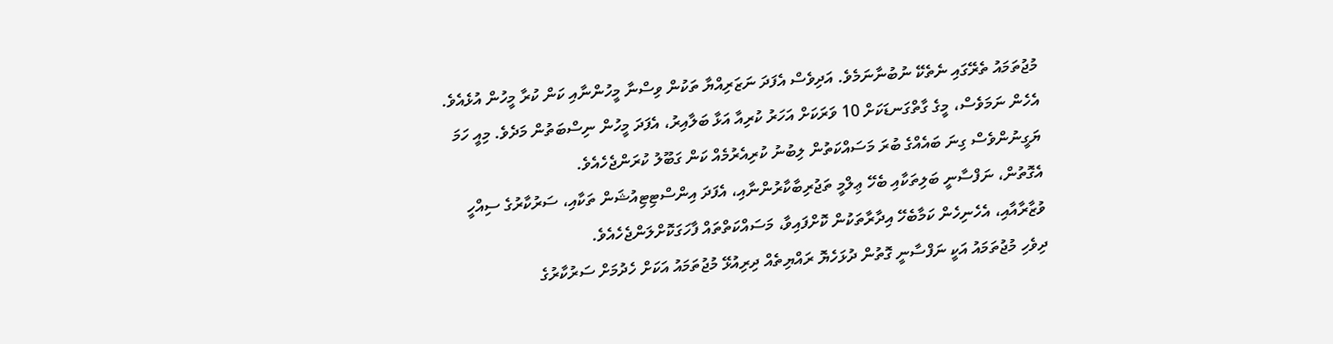މުޖުތަމައު ތެރޭގައި ނެތެކޭ ނުބުނާނަމެވެ. އަދިވެސް އެފަދަ ނަޒަރިއްޔާ ތަކުން ވިސްނާ މީހުންނާއި ކަން ކުރާ މީހުން އުޅެއެވެ. އެހެން ނަމަވެސް، މީގެ ގާތްގަނޑަކަށް 10 ވަރަކަށް އަހަރު ކުރިއާ އަޅާ ބަލާއިރު، އެފަދަ މީހުން ނިސްބަތުން މަދެވެ. މިއީ ހަމަ ޔަގީނުންވެސް ގިނަ ބައެއްގެ ބުރަ މަސައްކަތުން ލިބުނު ކުރިއެރުމެއް ކަން ގަބޫލު ކުރަންޖެހެއެވެ.
އެގޮތުން، ނަފްސާނީ ބަލިތަކާއި ބެހޭ ޢިލްމީ ތަޖުރިބާކާރުންނާއި، އެފަދަ އިންސްޓިޓިއުޝަން ތަކާއި، ސަރުކާރުގެ ސިއްހީ ވުޒާރާއާއި، އެހެނިހެން ކަމާބެހޭ އިދާރާތަކުން ކޮށްފައިވާ، މަސައްކަތްތައް ފާހަގަކޮށްލަންޖެހެއެވެ.
ދިވެހި މުޖުތަމައު އަކީ ނަފްސާނީ ގޮތުން ދުޅަހެޔޮ ރައްޔިތެއް ދިރިއުޅޭ މުޖުތަމައު އަކަށް ހެދުމަށް ސަރުކާރުގެ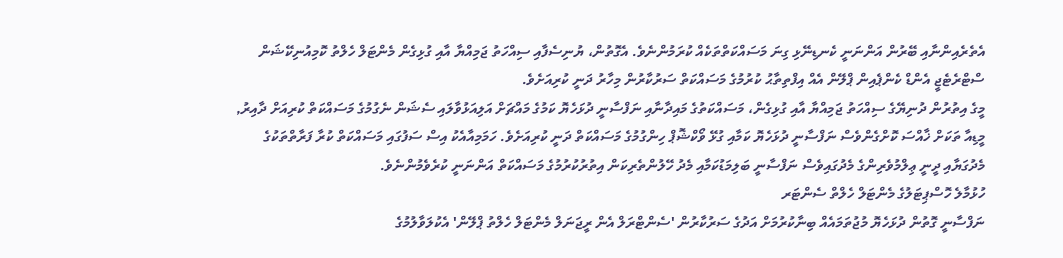އެތެރެއިންނާއި ބޭރުން އަންނަނީ ކެނޑިނޭޅި ގިނަ މަސައްކަތްތަކެއް ކުރަމުންނެވެ. އެގޮތުން، ޔުނިސެފާއި ސިއްހަތު ޖަމިއްޔާ އާއި ގުޅިގެން މެންޓަލް ހެލްތު ކޮމިއުނިކޭޝަން ސްޓްރެޓެޖީ އެންޑް ކެންޕެއިން ޕްލޭން އެއް އިފްތިތާޙު ކުރުމުގެ މަސައްކަތް ސަރުކާރުން މިހާރު ދަނީ ކުރިއަށެވެ.
މީގެ އިތުރުން ދުނިޔޭގެ ސިއްހަތު ޖަމިއްޔާ އާއި ގުޅިގެން، މަސައްކަތުގެ މައިދާނާއި ނަފްސާނީ ދުޅަހެޔޮ ކަމުގެ މައްޗަށް އަލިއަޅުވާލައި ސެޝަން ނެގުމުގެ މަސައްކަތް ކުރިއަށް ދާއިރު, މީޑިއާ ތަކަށް ޚާއްސަ ކޮށްގެންވެސް ނަފްސާނީ ދުޅަހެޔޮ ކަމާއި ގުޅޭ ވޯކްޝޮޕް ހިންގުމުގެ މަސައްކަތް ދަނީ ކުރިއަށެވެ. ހަމަމިއާއެކު އިސް ސަފުގައި މަސައްކަތް ކުރާ ފަރާތްތަކުގެ މެދުގަޔާއި ދީނީ ޢިލްމުވެރިންގެ މެދުގައިވެސް ނަފްސާނީ ބަލިމަޑުކަމާއި މެދު ހޭލުންތެރިކަން އިތުރުކުރުމުގެ މަސައްކަތް އަންނަނީ ކުރެވެމުންނެވެ.
ހުޅުމާލެ ހޮސްޕިޓަލުގެ މެންޓަލް ހެލްތް ސެންޓަރ
ނަފްސާނީ ގޮތުން ދުޅަހެޔޮ މުޖުތަމައެއް ބިނާކުރުމަށް އަދުގެ ސަރުކާރުން 'ސެންޓްރަލް އެން ރީޖަނަލް މެންޓަލް ހެލްތު ޕްލޭން' އެކުލަވާލުމުގެ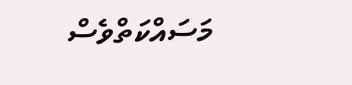މަސައްކަތްވެސް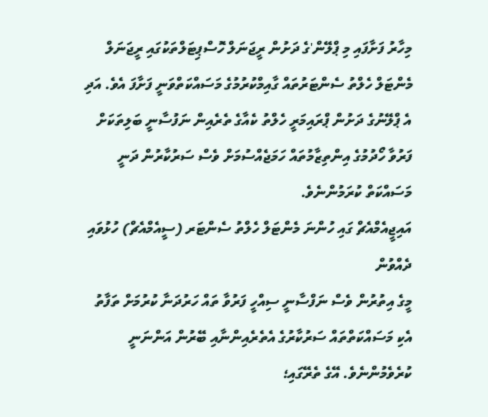މިހާރު ފަށާފައި މި ޕްލޭން'ގެ ދަށުން ރީޖަނަލް ހޮސްޕިޓަލްތަކުގައި ރީޖަނަލް މެންޓަލް ހެލްތު ސެންޓަރުތައް ގާއިމްކުރުމުގެ މަސައްކަތްވަނީ ފަށާފަ އެވެ. އަދި އެ ޕްލޭނުގެ ދަށުން ޕްރައިމަރީ ހެލްތު ކެއާގެ ތެރެއިން ނަފުސާނީ ބަލިތަކަށް ފަރުވާ ހޯދުމުގެ އިންތިޒާމުތައް ހަމަޖެއްސުމަށް ވެސް ސަރުކާރުން ދަނީ މަސައްކަތް ކުރަމުންނެވެ.
އައިޖީއެމްއެޗް ގައި ހުންނަ މެންޓަލް ހެލްތު ސެންޓަރ (ސީއެމްއެޗް) ހުޅުވައި ދެއްވުން
މީގެ އިތުރުން ވެސް ނަފްސާނީ ސިއްހީ ފަރުވާ ތައް ހަރުދަނާ ކުރުމަށް ތަފާތު އެކި މަސައްކަތްތައް ސަރުކާރުގެ އެތެރެއިންނާއި ބޭރުން އަންނަނީ ކުރެވެމުންނެވެ. އޭގެ ތެރޭގައި؛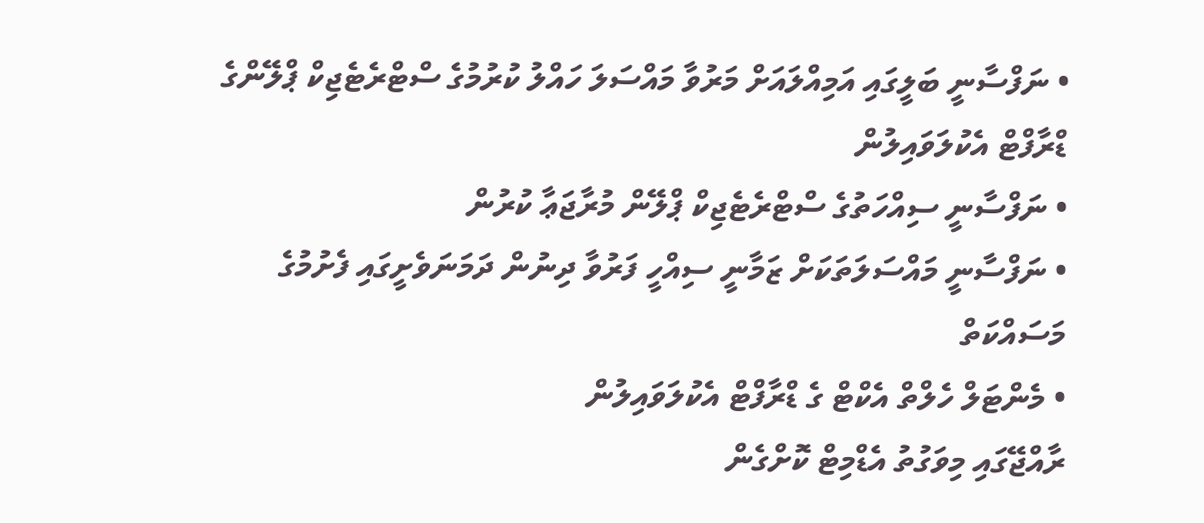• ނަފްސާނީ ބަލީގައި އަމިއްލައަށް މަރުވާ މައްސަލަ ހައްލު ކުރުމުގެ ސްޓްރެޓެޖިކް ޕްލޭންގެ ޑްރާފްޓް އެކުލަވައިލުން
• ނަފްސާނީ ސިއްހަތުގެ ސްޓްރެޓެޖިކް ޕްލޭން މުރާޖަޢާ ކުރުން
• ނަފްސާނީ މައްސަލަތަކަށް ޒަމާނީ ސިއްހީ ފަރުވާ ދިނުން ދަމަނަވެށީގައި ފެށުމުގެ މަސައްކަތް
• މެންޓަލް ހެލްތް އެކްޓް ގެ ޑްރާފްޓް އެކުލަވައިލުން
ރާއްޖޭގައި މިވަގުތު އެޑްމިޓް ކޮށްގެން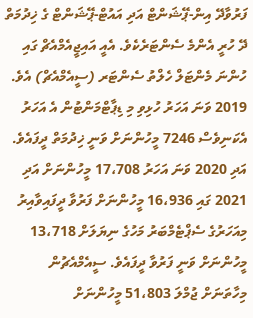ފަރުވާދޭ އިން-ޕޭޝަންޓް އަދި އައުޓް-ޕޭޝަންޓް ގެ ޚިދުމަތް ދޭ ހުރީ އެންމެ ސެންޓަރެކެވެ. އެއީ އައިޖީއެމްއެޗް ގައި ހުންނަ މެންޓަލް ހެލްތު ސެންޓަރ (ސީއެމްއެޗް) އެވެ. 2019 ވަނަ އަހަރު ހުޅިވި މި ޑިޕާޓްމަންޓުން އެ އަހަރު އެކަނިވެސް 7246 މީހުންނަށް ވަނީ ޚިދުމަތް ދީފައެވެ. އަދި 2020 ވަނަ އަހަރު 17،708 މީހުންނަށް އަދި 2021 ގައި 16،936 މީހުންނަށް ފަރުވާ ދީފައިވާއިރު މިއަހަރުގެ ސެޕްޓެމްބަރު މަހުގެ ނިޔަލަށް 13،718 މީހުންނަށް ވަނީ ފަރުވާ ދީފައެވެ. ސީއެމްއެޗުން މިހާތަނަށް ޖުމްލަ 51،803 މީހުންނަށް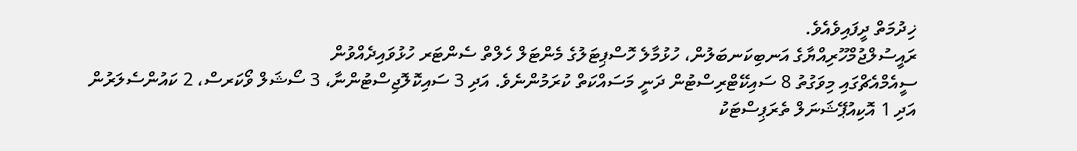ޚިދުމަތް ދީފައިވެއެވެ.
ރައީސުލްޖުމްހޫރިއްޔާގެ އަނބިކަނބަލުން، ހުޅުމާލެ ހޮސްޕިޓަލުގެ މެންޓަލް ހެލްތް ސެންޓަރ ހުޅުވައިދެއްވުން
ސީއެމްއެޗްގައި މިވަގުތު 8 ސައިކޭޓްރިސްޓުން ދަނީ މަސައްކަތް ކުރަމުންނެވެ. އަދި 3 ސައިކޮލޮޖިސްޓުންނާ، 3 ސޯޝަލް ވޯކަރސް، 2 ކައުންސެލަރުން އަދި 1 އޮކިއުޕޭޝަނަލް ތެރަޕިސްޓަކު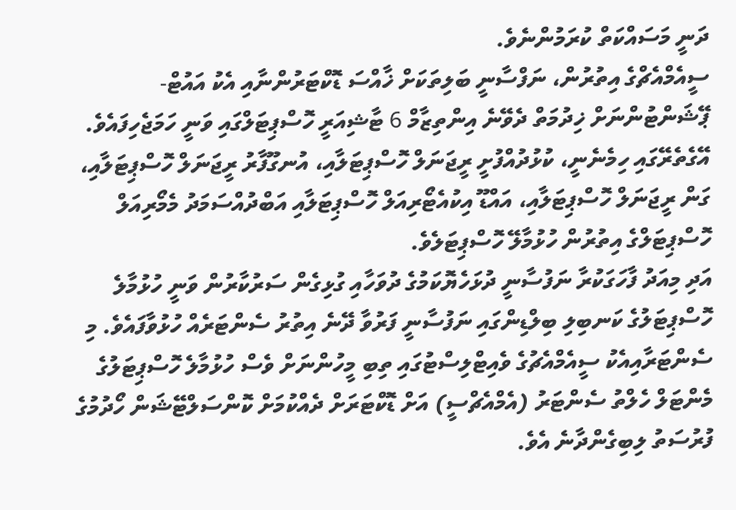ދަނީ މަސައްކަތް ކުރަމުންނެވެ.
ސީއެމްއެޗްގެ އިތުރުން، ނަފްސާނީ ބަލިތަކަށް ޚާއްސަ ޑޮކްޓަރުންނާއި އެކު އައުޓް-ޕޭޝަންޓުންނަށް ޚިދުމަތް ދެވޭނެ އިންތިޒާމް 6 ޓާޝިއަރީ ހޮސްޕިޓަލްގައި ވަނީ ހަމަޖެހިފައެވެ. އޭގެތެރޭގައި ހިމެނެނީ، ކުޅުދުއްފުށީ ރީޖަނަލް ހޮސްޕިޓަލާއި، އުނގޫފާރު ރީޖަނަލް ހޮސްޕިޓަލާއި، ގަން ރީޖަނަލް ހޮސްޕިޓަލާއި، އައްޑޫ އިކުއެޓޯރިއަލް ހޮސްޕިޓަލާއި އަބްދުއްސަމަދު މެމޯރިއަލް ހޮސްޕިޓަލްގެ އިތުރުން ހުޅުމާލޭ ހޮސްޕިޓަލެވެ.
އަދި މިއަދު ފާހަގަކުރާ ނަފުސާނީ ދުޅަހެޔޮކަމުގެ ދުވަހާއި ގުޅިގެން ސަރުކާރުން ވަނީ ހުޅުމާލެ ހޮސްޕިޓަލުގެ ކަނބިލި ބިލްޑިންގައި ނަފުސާނީ ފަރުވާ ދޭނެ އިތުރު ސެންޓަރެއް ހުޅުވާފައެވެ. މި ސެންޓަރާއިއެކު ސީއެމްއެޗުގެ ވެއިޓްލިސްޓުގައި ތިބި މީހުންނަށް ވެސް ހުޅުމާލެ ހޮސްޕިޓަލުގެ މެންޓަލް ހެލްތު ސެންޓަރު (އެމްއެޗްސީ) އަށް ޑޮކްޓަރަށް ދެއްކުމަށް ކޮންސަލްޓޭޝަން ހޯދުމުގެ ފުރުސަތު ލިބިގެންދާނެ އެވެ.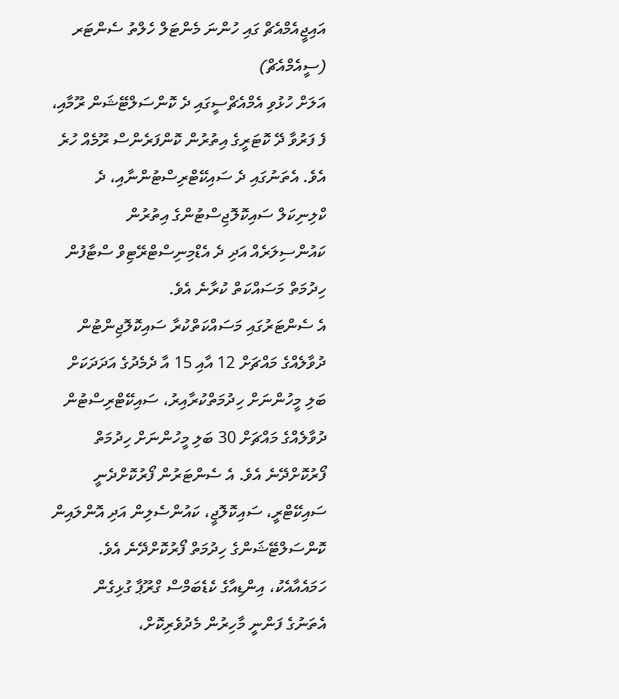އައިޖީއެމްއެޗް ގައި ހުންނަ މެންޓަލް ހެލްތު ސެންޓަރ (ސީއެމްއެޗް)
އަލަށް ހުޅުވި އެމްއެޗްސީގައި ދެ ކޮންސަލްޓޭޝަން ރޫމާއި، ފެ ފަރުވާ ދޭ ކޮޓަރީގެ އިތުރުން ކޮންފަރެންސް ރޫމެއް ހުރެ އެވެ. އެތަނުގައި ދެ ސައިކޭޓްރިސްޓުންނާއި، ދެ ކްލިނިކަލް ސައިކޮލޮޖިސްޓުންގެ އިތުރުން ކައުންސިލަރެއް އަދި ދެ އެޑްމިނިސްޓްރޭޓިވް ސްޓާފުން ހިދުމަތް މަސައްކަތް ކުރާނެ އެވެ.
އެ ސެންޓަރުގައި މަސައްކަތްކުރާ ސައިކޮލޮޖިންޓުން ދުވާލެއްގެ މައްޗަށް 12 އާއި 15 އާ ދެމެދުގެ އަދަދަކަށް ބަލި މީހުންނަށް ހިދުމަތްކުރާއިރު، ސައިކޭޓްރިސްޓުން ދުވާލެއްގެ މައްޗަށް 30 ބަލި މީހުންނަށް ހިދުމަތް ފޯރުކޮށްދޭނެ އެވެ. އެ ސެންޓަރުން ފޯރުކޮށްދެނީ ސައިކޭޓްރީ، ސައިކޮލޮޖީ، ކައުންސެލިން އަދި އޮންލައިން ކޮންސަލްޓޭޝަންގެ ހިދުމަތް ފޯރުކޮށްދޭނެ އެވެ. ހަމައެއާއެކު، އިންޑިއާގެ ކެޑެބަމްސް ގްރޫޕާ ގުޅިގެން އެތަނުގެ ފަންނީ މާހިރުން މެދުވެރިކޮށް،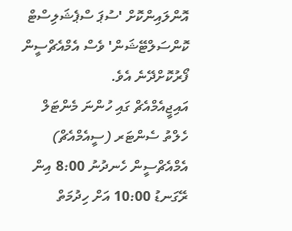އޮންލައިންކޮށް 'ސުޕަ ސްޕެޝަލިސްޓް ކޮންސަލްޓޭޝަން' ވެސް އެމްއެޗްސީން ފޯރުކޮށްދޭނެ އެވެ.
އައިޖީއެމްއެޗް ގައި ހުންނަ މެންޓަލް ހެލްތު ސެންޓަރ (ސީއެމްއެޗް)
އެމްއެޗްސީން ހެނދުނު 8:00 އިން ރޭގަނޑު 10:00 އަށް ހިދުމަތް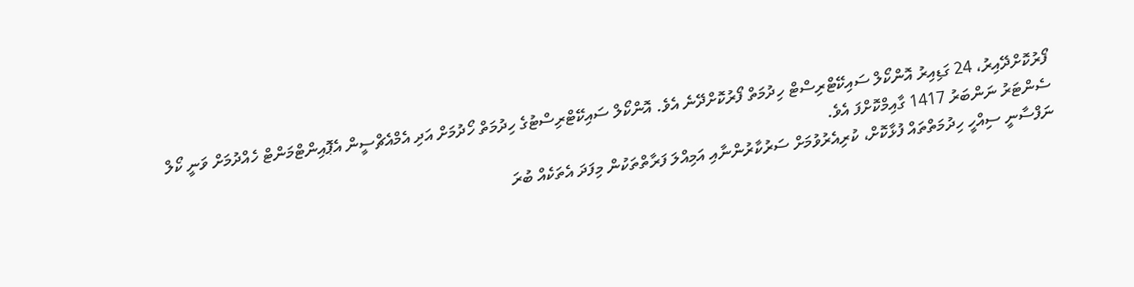ފޯރުކޮށްދޭއިރު، 24 ގަޑިއިރު އޮންކޯލް ސައިކޭޓްރިސްޓް ހިދުމަތް ފޯރުކޮށްދޭނެ އެވެ. އޮންކޯލް ސައިކޭޓްރިސްޓުގެ ހިދުމަތް ހޯދުމަށް އަދި އެމްއެޗްސީން އެޕޮއިންޓްމަންޓް ހެއްދުމަށް ވަނީ ކޯލް ސެންޓަރު ނަންބަރު 1417 ގާއިމްކޮށްފަ އެވެ.
ނަފްސާނީ ސިއްހީ ހިދުމަތްތައް ފުޅާކޮށް، ކުރިއެރުވުމަށް ސަރުކާރުންނާއި އަމިއްލަ ފަރާތްތަކުން މިފަދަ އެތަކެއް ބުރަ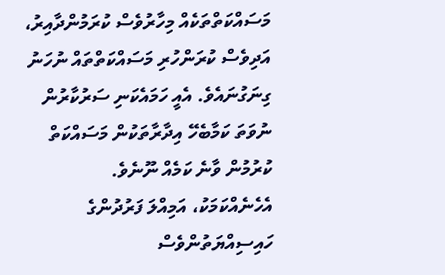މަސައްކަތްތަކެއް މިހާރުވެސް ކުރަމުންދާއިރު، އަދިވެސް ކުރަންހުރި މަސައްކަތްތައް ނުހަނު ގިނަގުނައެވެ. އެއީ ހަމައެކަނި ސަރުކާރުން ނުވަތަ ކަމާބެހޭ އިދާރާތަކުން މަސައްކަތް ކުރުމުން ވާނެ ކަމެއް ނޫނެވެ. އެހެނެއްކަމަކު، އަމިއްލަ ފަރުދުންގެ ހައިސިއްޔަތުންވެސް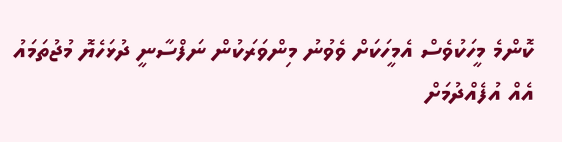ކޮންމެ މީހަކުވެސް އެމީހަކަށް ވެވުނު މިންވަރަކުން ނަފްސާނީ ދުޅަހެޔޮ މުޖުތަމައު އެއް އުފެއްދުމަށް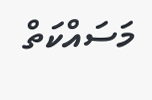މަސައްކަތް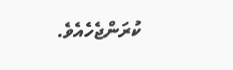ކުރަންޖެހެއެވެ.